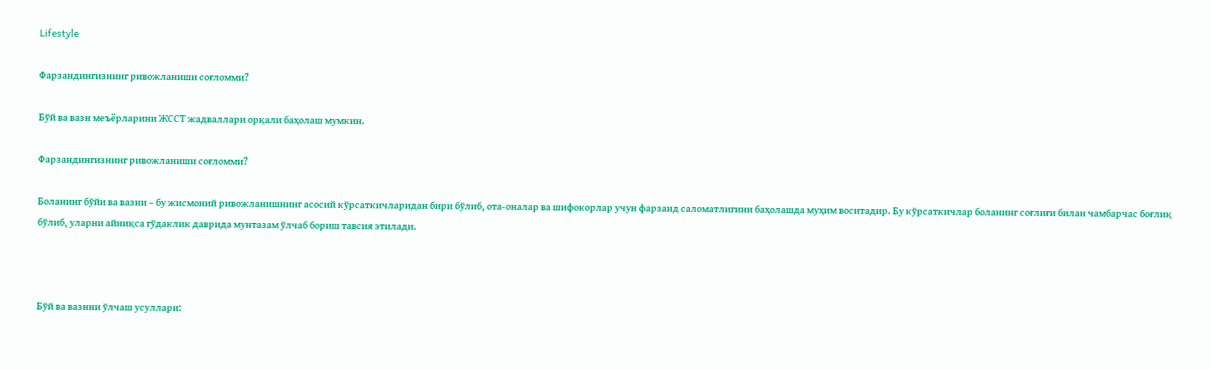Lifestyle

Фарзандингизнинг ривожланиши соғломми?

Бўй ва вазн меъёрларини ЖССТ жадваллари орқали баҳолаш мумкин.

Фарзандингизнинг ривожланиши соғломми?

Боланинг бўйи ва вазни – бу жисмоний ривожланишнинг асосий кўрсаткичларидан бири бўлиб, ота-оналар ва шифокорлар учун фарзанд саломатлигини баҳолашда муҳим воситадир. Бу кўрсаткичлар боланинг соғлиғи билан чамбарчас боғлиқ бўлиб, уларни айниқса гўдаклик даврида мунтазам ўлчаб бориш тавсия этилади.



Бўй ва вазнни ўлчаш усуллари: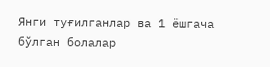Янги туғилганлар ва 1 ёшгача бўлган болалар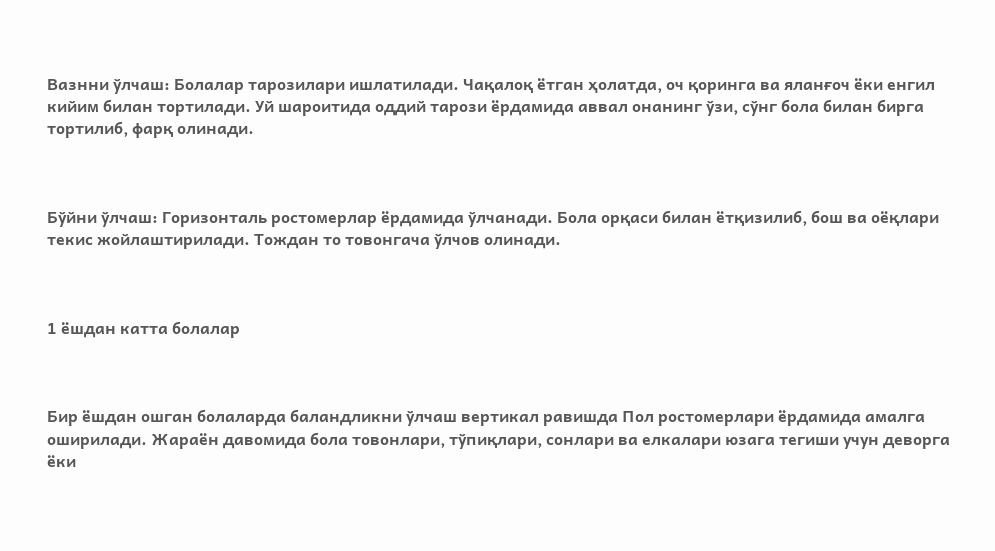Вазнни ўлчаш: Болалар тарозилари ишлатилади. Чақалоқ ётган ҳолатда, оч қоринга ва яланғоч ёки енгил кийим билан тортилади. Уй шароитида оддий тарози ёрдамида аввал онанинг ўзи, сўнг бола билан бирга тортилиб, фарқ олинади.



Бўйни ўлчаш: Горизонталь ростомерлар ёрдамида ўлчанади. Бола орқаси билан ётқизилиб, бош ва оёқлари текис жойлаштирилади. Тождан то товонгача ўлчов олинади.



1 ёшдан катта болалар



Бир ёшдан ошган болаларда баландликни ўлчаш вертикал равишда Пол ростомерлари ёрдамида амалга оширилади. Жараён давомида бола товонлари, тўпиқлари, сонлари ва елкалари юзага тегиши учун деворга ёки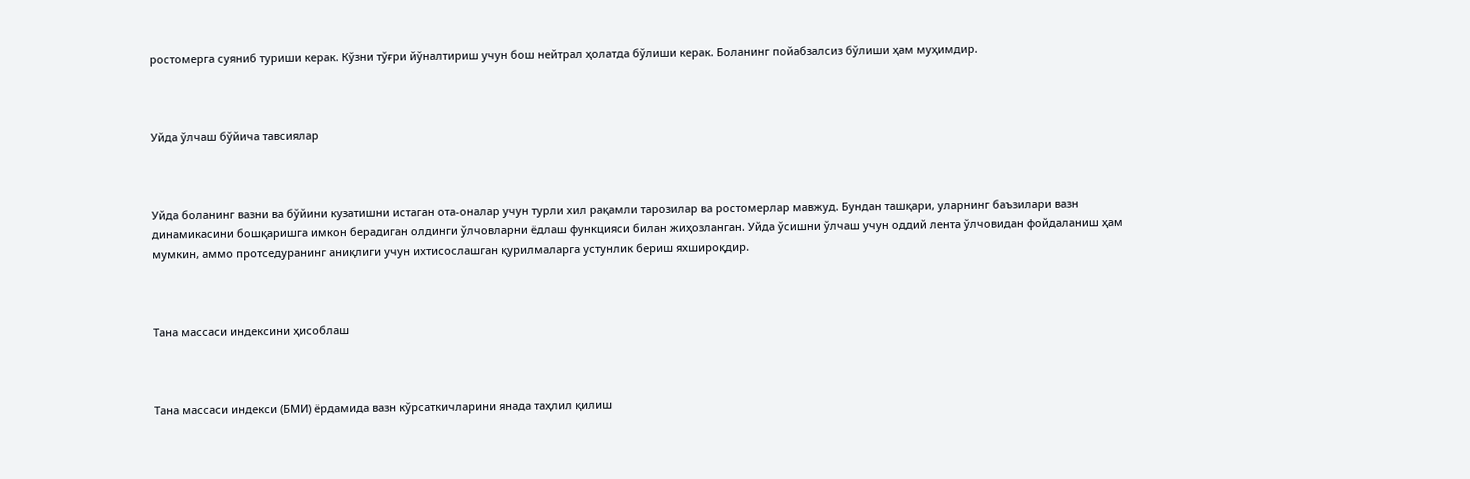ростомерга суяниб туриши керак. Кўзни тўғри йўналтириш учун бош нейтрал ҳолатда бўлиши керак. Боланинг пойабзалсиз бўлиши ҳам муҳимдир.



Уйда ўлчаш бўйича тавсиялар



Уйда боланинг вазни ва бўйини кузатишни истаган ота-оналар учун турли хил рақамли тарозилар ва ростомерлар мавжуд. Бундан ташқари, уларнинг баъзилари вазн динамикасини бошқаришга имкон берадиган олдинги ўлчовларни ёдлаш функцияси билан жиҳозланган. Уйда ўсишни ўлчаш учун оддий лента ўлчовидан фойдаланиш ҳам мумкин, аммо протседуранинг аниқлиги учун ихтисослашган қурилмаларга устунлик бериш яхшироқдир.



Тана массаси индексини ҳисоблаш



Тана массаси индекси (БМИ) ёрдамида вазн кўрсаткичларини янада таҳлил қилиш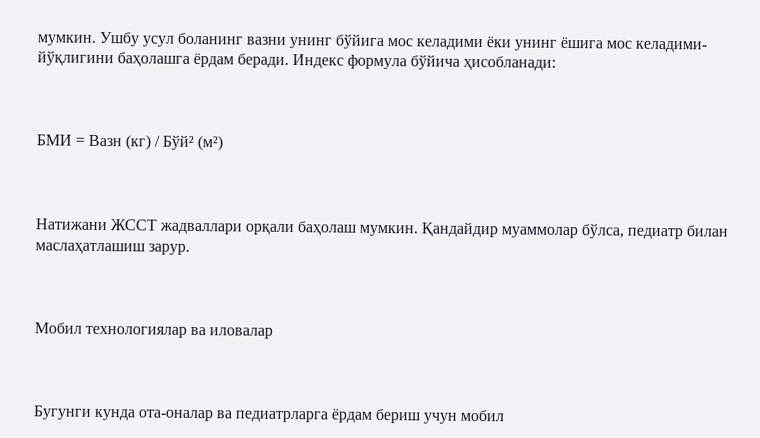мумкин. Ушбу усул боланинг вазни унинг бўйига мос келадими ёки унинг ёшига мос келадими-йўқлигини баҳолашга ёрдам беради. Индекс формула бўйича ҳисобланади:



БМИ = Вазн (кг) / Бўй² (м²)



Натижани ЖССТ жадваллари орқали баҳолаш мумкин. Қандайдир муаммолар бўлса, педиатр билан маслаҳатлашиш зарур.



Мобил технологиялар ва иловалар



Бугунги кунда ота-оналар ва педиатрларга ёрдам бериш учун мобил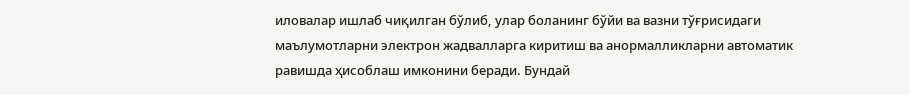иловалар ишлаб чиқилган бўлиб, улар боланинг бўйи ва вазни тўғрисидаги маълумотларни электрон жадвалларга киритиш ва анормалликларни автоматик равишда ҳисоблаш имконини беради. Бундай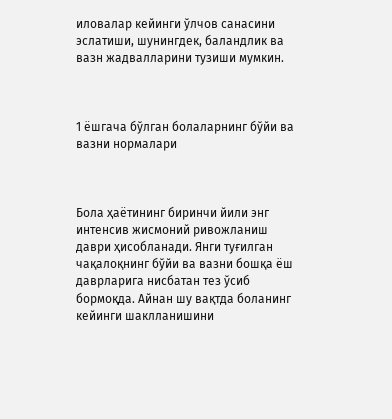иловалар кейинги ўлчов санасини эслатиши, шунингдек, баландлик ва вазн жадвалларини тузиши мумкин.



1 ёшгача бўлган болаларнинг бўйи ва вазни нормалари



Бола ҳаётининг биринчи йили энг интенсив жисмоний ривожланиш даври ҳисобланади. Янги туғилган чақалоқнинг бўйи ва вазни бошқа ёш даврларига нисбатан тез ўсиб бормоқда. Айнан шу вақтда боланинг кейинги шаклланишини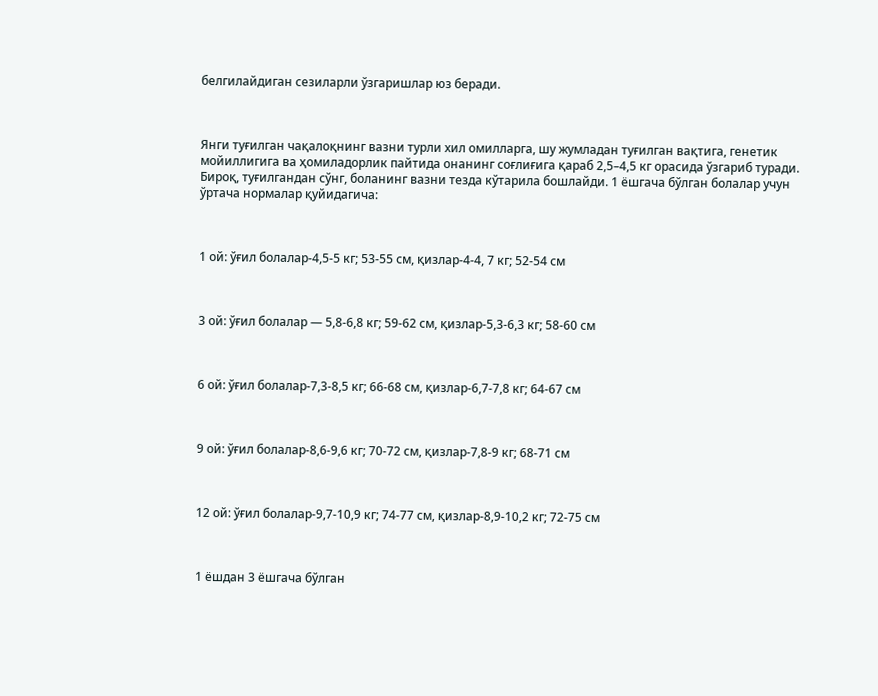белгилайдиган сезиларли ўзгаришлар юз беради.



Янги туғилган чақалоқнинг вазни турли хил омилларга, шу жумладан туғилган вақтига, генетик мойиллигига ва ҳомиладорлик пайтида онанинг соғлиғига қараб 2,5–4,5 кг орасида ўзгариб туради. Бироқ, туғилгандан сўнг, боланинг вазни тезда кўтарила бошлайди. 1 ёшгача бўлган болалар учун ўртача нормалар қуйидагича:



1 ой: ўғил болалар-4,5-5 кг; 53-55 см, қизлар-4-4, 7 кг; 52-54 см



3 ой: ўғил болалар — 5,8-6,8 кг; 59-62 см, қизлар-5,3-6,3 кг; 58-60 см



6 ой: ўғил болалар-7,3-8,5 кг; 66-68 см, қизлар-6,7-7,8 кг; 64-67 см



9 ой: ўғил болалар-8,6-9,6 кг; 70-72 см, қизлар-7,8-9 кг; 68-71 см



12 ой: ўғил болалар-9,7-10,9 кг; 74-77 см, қизлар-8,9-10,2 кг; 72-75 см



1 ёшдан 3 ёшгача бўлган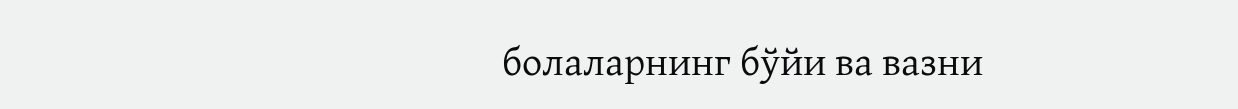болаларнинг бўйи ва вазни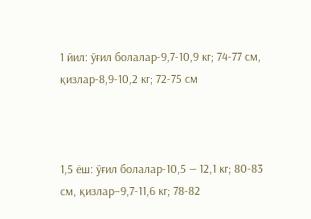1 йил: ўғил болалар-9,7-10,9 кг; 74-77 см, қизлар-8,9-10,2 кг; 72-75 см



1,5 ёш: ўғил болалар-10,5 — 12,1 кг; 80-83 см, қизлар–9,7-11,6 кг; 78-82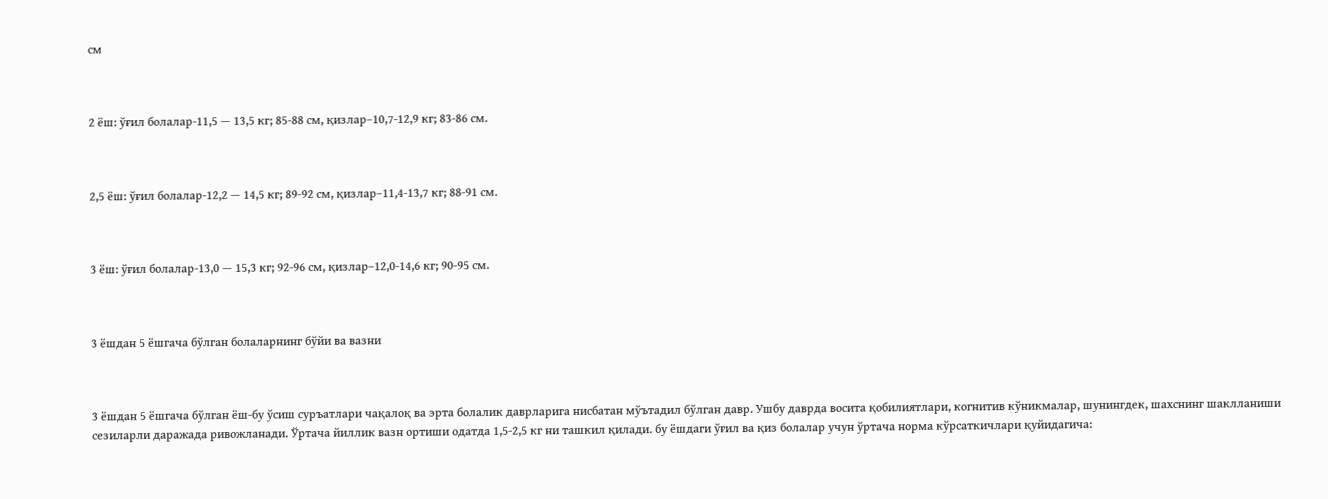см



2 ёш: ўғил болалар-11,5 — 13,5 кг; 85-88 см, қизлар–10,7-12,9 кг; 83-86 см.



2,5 ёш: ўғил болалар-12,2 — 14,5 кг; 89-92 см, қизлар–11,4-13,7 кг; 88-91 см.



3 ёш: ўғил болалар-13,0 — 15,3 кг; 92-96 см, қизлар–12,0-14,6 кг; 90-95 см.



3 ёшдан 5 ёшгача бўлган болаларнинг бўйи ва вазни



3 ёшдан 5 ёшгача бўлган ёш-бу ўсиш суръатлари чақалоқ ва эрта болалик даврларига нисбатан мўътадил бўлган давр. Ушбу даврда восита қобилиятлари, когнитив кўникмалар, шунингдек, шахснинг шаклланиши сезиларли даражада ривожланади. Ўртача йиллик вазн ортиши одатда 1,5-2,5 кг ни ташкил қилади. бу ёшдаги ўғил ва қиз болалар учун ўртача норма кўрсаткичлари қуйидагича: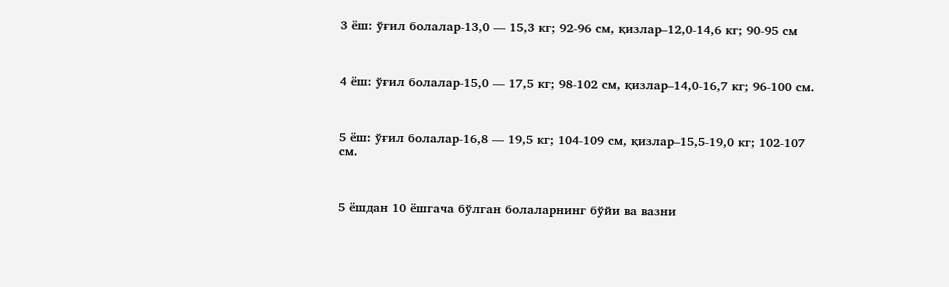3 ёш: ўғил болалар-13,0 — 15,3 кг; 92-96 см, қизлар–12,0-14,6 кг; 90-95 см



4 ёш: ўғил болалар-15,0 — 17,5 кг; 98-102 см, қизлар–14,0-16,7 кг; 96-100 см.



5 ёш: ўғил болалар-16,8 — 19,5 кг; 104-109 см, қизлар–15,5-19,0 кг; 102-107 см.



5 ёшдан 10 ёшгача бўлган болаларнинг бўйи ва вазни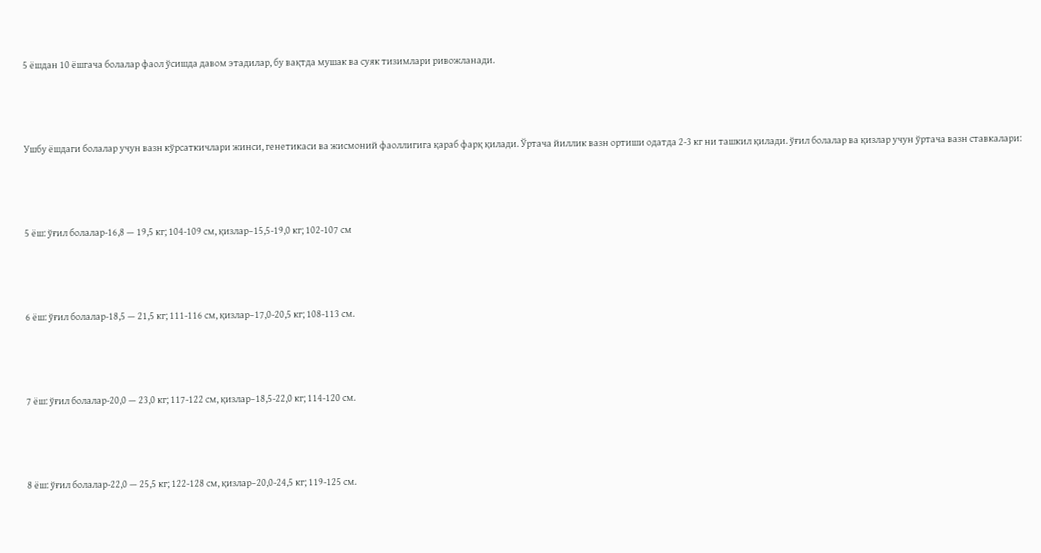5 ёшдан 10 ёшгача болалар фаол ўсишда давом этадилар, бу вақтда мушак ва суяк тизимлари ривожланади.



Ушбу ёшдаги болалар учун вазн кўрсаткичлари жинси, генетикаси ва жисмоний фаоллигига қараб фарқ қилади. Ўртача йиллик вазн ортиши одатда 2-3 кг ни ташкил қилади. ўғил болалар ва қизлар учун ўртача вазн ставкалари:



5 ёш: ўғил болалар-16,8 — 19,5 кг; 104-109 см, қизлар–15,5-19,0 кг; 102-107 см



6 ёш: ўғил болалар-18,5 — 21,5 кг; 111-116 см, қизлар–17,0-20,5 кг; 108-113 см.



7 ёш: ўғил болалар-20,0 — 23,0 кг; 117-122 см, қизлар–18,5-22,0 кг; 114-120 см.



8 ёш: ўғил болалар-22,0 — 25,5 кг; 122-128 см, қизлар–20,0-24,5 кг; 119-125 см.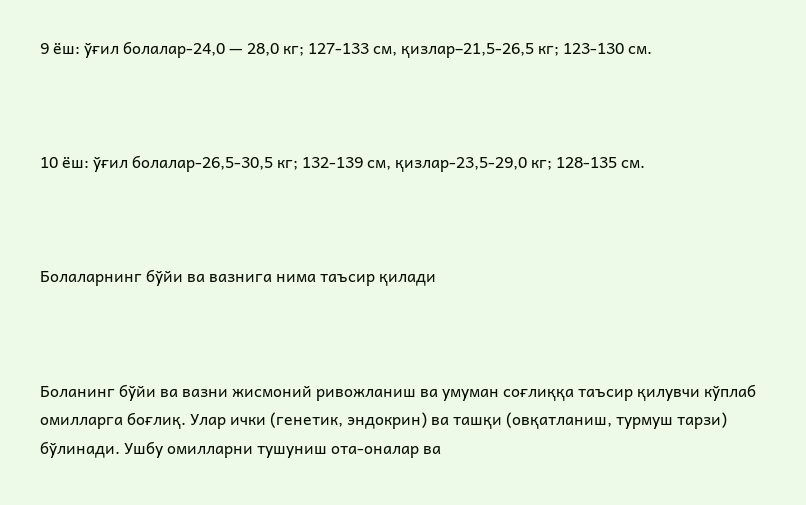9 ёш: ўғил болалар-24,0 — 28,0 кг; 127-133 см, қизлар–21,5-26,5 кг; 123-130 см.



10 ёш: ўғил болалар-26,5-30,5 кг; 132-139 см, қизлар-23,5-29,0 кг; 128-135 см.



Болаларнинг бўйи ва вазнига нима таъсир қилади



Боланинг бўйи ва вазни жисмоний ривожланиш ва умуман соғлиққа таъсир қилувчи кўплаб омилларга боғлиқ. Улар ички (генетик, эндокрин) ва ташқи (овқатланиш, турмуш тарзи) бўлинади. Ушбу омилларни тушуниш ота-оналар ва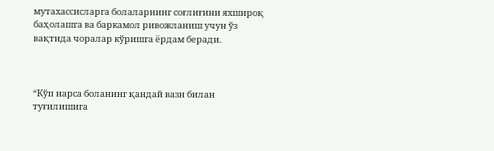мутахассисларга болаларнинг соғлиғини яхшироқ баҳолашга ва баркамол ривожланиш учун ўз вақтида чоралар кўришга ёрдам беради.



“Кўп нарса боланинг қандай вазн билан туғилишига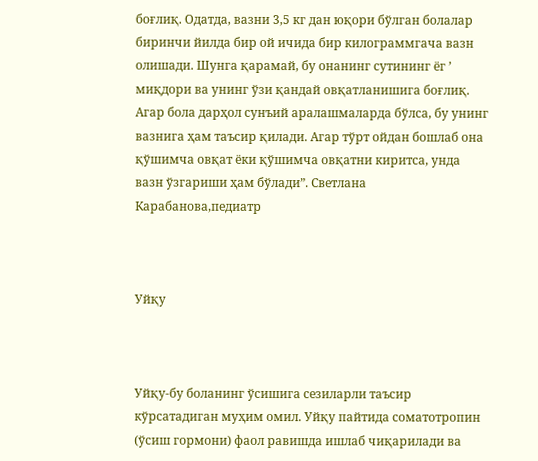боғлиқ. Одатда, вазни 3,5 кг дан юқори бўлган болалар биринчи йилда бир ой ичида бир килограммгача вазн олишади. Шунга қарамай, бу онанинг сутининг ёг ʼ миқдори ва унинг ўзи қандай овқатланишига боғлиқ. Агар бола дарҳол сунъий аралашмаларда бўлса, бу унинг вазнига ҳам таъсир қилади. Агар тўрт ойдан бошлаб она қўшимча овқат ёки қўшимча овқатни киритса, унда вазн ўзгариши ҳам бўлади”. Светлана Карабанова,педиатр



Уйқу



Уйқу-бу боланинг ўсишига сезиларли таъсир кўрсатадиган муҳим омил. Уйқу пайтида соматотропин (ўсиш гормони) фаол равишда ишлаб чиқарилади ва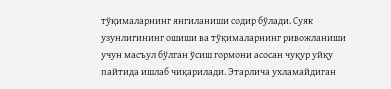тўқималарнинг янгиланиши содир бўлади. Суяк узунлигининг ошиши ва тўқималарнинг ривожланиши учун масъул бўлган ўсиш гормони асосан чуқур уйқу пайтида ишлаб чиқарилади. Этарлича ухламайдиган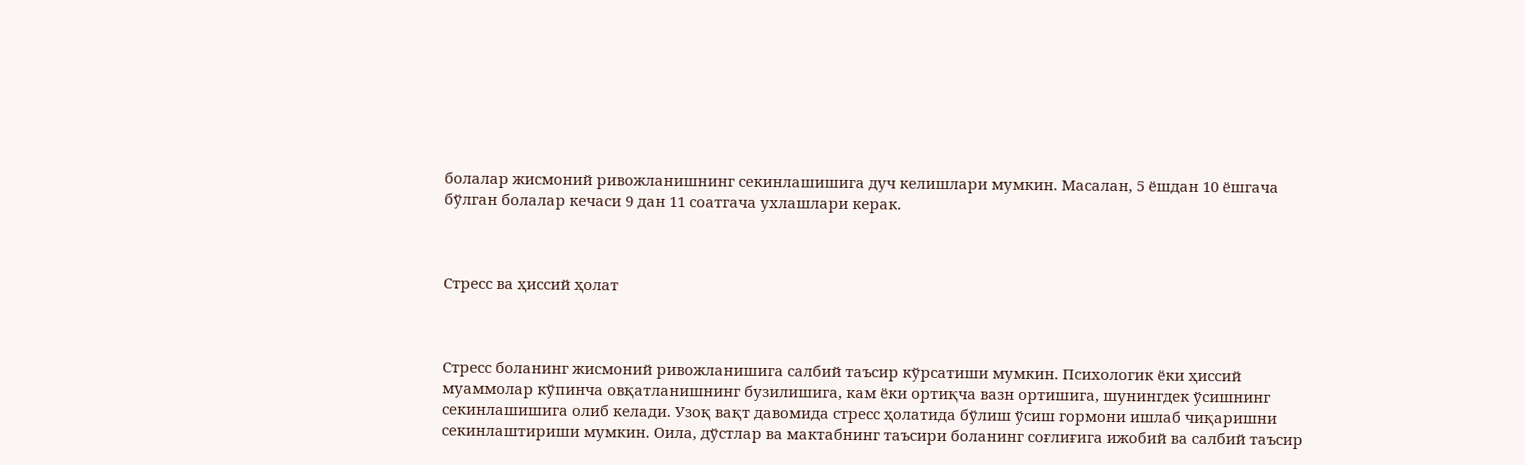болалар жисмоний ривожланишнинг секинлашишига дуч келишлари мумкин. Масалан, 5 ёшдан 10 ёшгача бўлган болалар кечаси 9 дан 11 соатгача ухлашлари керак.



Стресс ва ҳиссий ҳолат



Стресс боланинг жисмоний ривожланишига салбий таъсир кўрсатиши мумкин. Психологик ёки ҳиссий муаммолар кўпинча овқатланишнинг бузилишига, кам ёки ортиқча вазн ортишига, шунингдек ўсишнинг секинлашишига олиб келади. Узоқ вақт давомида стресс ҳолатида бўлиш ўсиш гормони ишлаб чиқаришни секинлаштириши мумкин. Оила, дўстлар ва мактабнинг таъсири боланинг соғлиғига ижобий ва салбий таъсир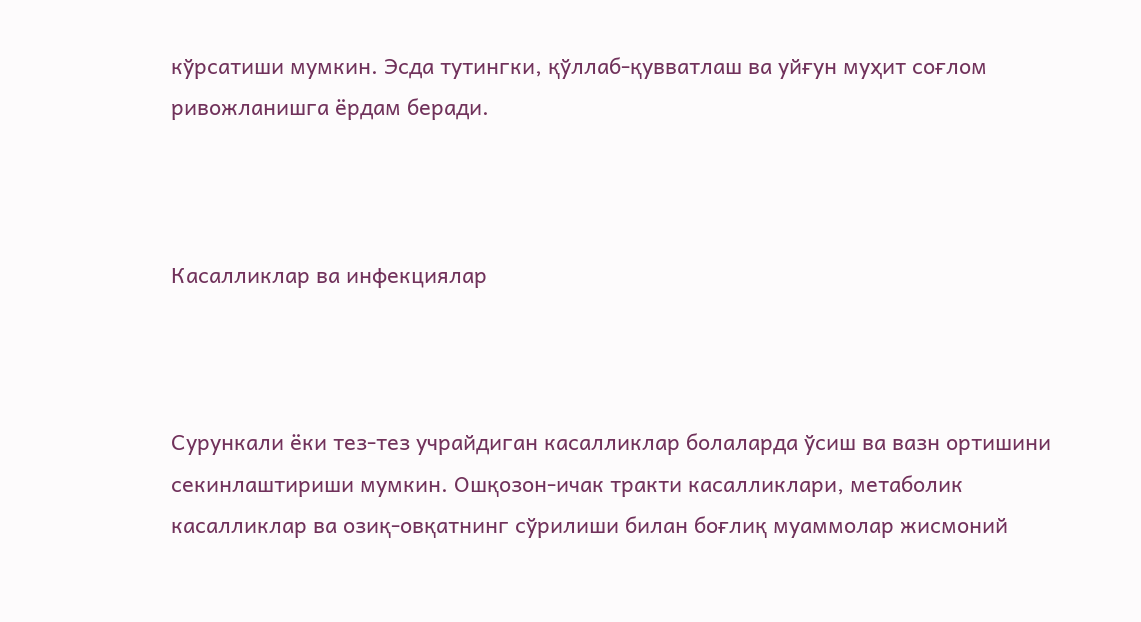кўрсатиши мумкин. Эсда тутингки, қўллаб-қувватлаш ва уйғун муҳит соғлом ривожланишга ёрдам беради.



Касалликлар ва инфекциялар



Сурункали ёки тез-тез учрайдиган касалликлар болаларда ўсиш ва вазн ортишини секинлаштириши мумкин. Ошқозон-ичак тракти касалликлари, метаболик касалликлар ва озиқ-овқатнинг сўрилиши билан боғлиқ муаммолар жисмоний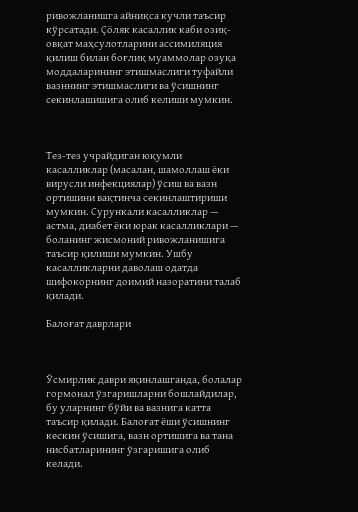ривожланишга айниқса кучли таъсир кўрсатади. Çöляк касаллик каби озиқ-овқат маҳсулотларини ассимиляция қилиш билан боғлиқ муаммолар озуқа моддаларининг этишмаслиги туфайли вазннинг этишмаслиги ва ўсишнинг секинлашишига олиб келиши мумкин.



Тез-тез учрайдиган юқумли касалликлар (масалан, шамоллаш ёки вирусли инфекциялар) ўсиш ва вазн ортишини вақтинча секинлаштириши мумкин. Сурункали касалликлар — астма, диабет ёки юрак касалликлари — боланинг жисмоний ривожланишига таъсир қилиши мумкин. Ушбу касалликларни даволаш одатда шифокорнинг доимий назоратини талаб қилади.

Балоғат даврлари



Ўсмирлик даври яқинлашганда, болалар гормонал ўзгаришларни бошлайдилар, бу уларнинг бўйи ва вазнига катта таъсир қилади. Балоғат ёши ўсишнинг кескин ўсишига, вазн ортишига ва тана нисбатларининг ўзгаришига олиб келади.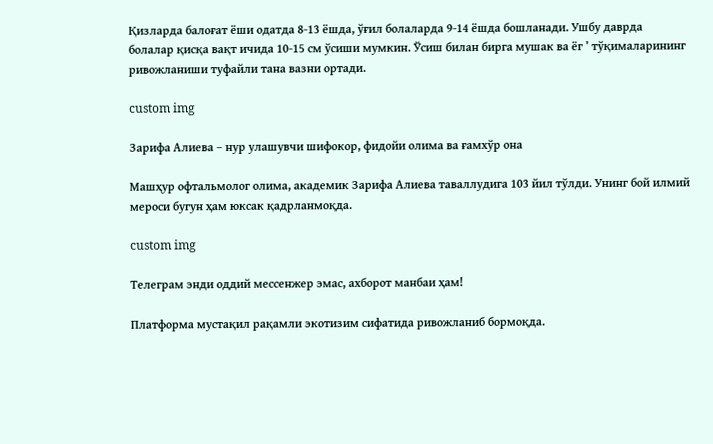Қизларда балоғат ёши одатда 8-13 ёшда, ўғил болаларда 9-14 ёшда бошланади. Ушбу даврда болалар қисқа вақт ичида 10-15 см ўсиши мумкин. Ўсиш билан бирга мушак ва ёг ʼ тўқималарининг ривожланиши туфайли тана вазни ортади.

custom img

Зарифа Алиева – нур улашувчи шифокор, фидойи олима ва ғамхўр она

Машҳур офтальмолог олима, академик Зарифа Алиева таваллудига 103 йил тўлди. Унинг бой илмий мероси бугун ҳам юксак қадрланмоқда.

custom img

Телеграм энди оддий мессенжер эмас, ахборот манбаи ҳам!

Платформа мустақил рақамли экотизим сифатида ривожланиб бормоқда.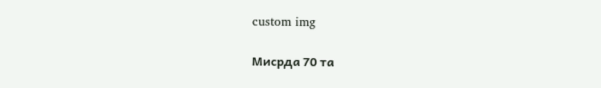custom img

Мисрда 70 та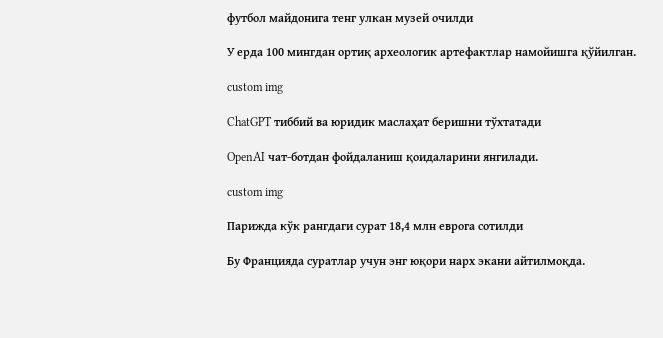футбол майдонига тенг улкан музей очилди

У ерда 100 мингдан ортиқ археологик артефактлар намойишга қўйилган.

custom img

ChatGPT тиббий ва юридик маслаҳат беришни тўхтатади

OpenAI чат-ботдан фойдаланиш қоидаларини янгилади.

custom img

Парижда кўк рангдаги сурат 18,4 млн еврога сотилди

Бу Францияда суратлар учун энг юқори нарх экани айтилмоқда.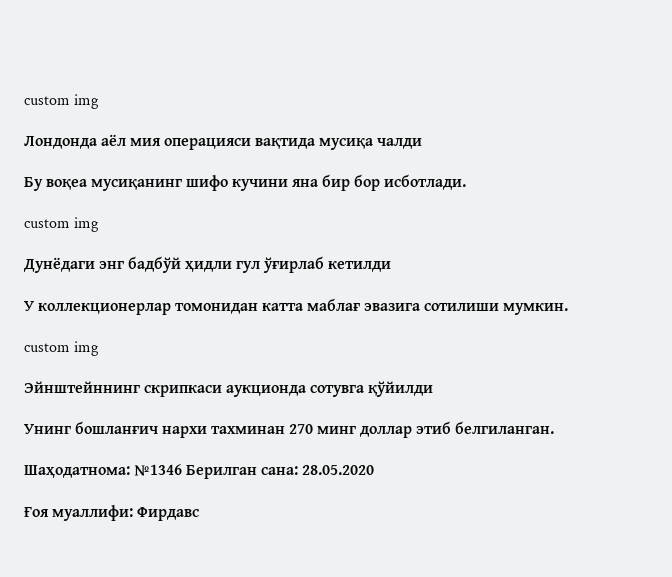custom img

Лондонда аёл мия операцияси вақтида мусиқа чалди

Бу воқеа мусиқанинг шифо кучини яна бир бор исботлади.

custom img

Дунёдаги энг бадбўй ҳидли гул ўғирлаб кетилди

У коллекционерлар томонидан катта маблағ эвазига сотилиши мумкин.

custom img

Эйнштейннинг скрипкаси аукционда сотувга қўйилди

Унинг бошланғич нархи тахминан 270 минг доллар этиб белгиланган.

Шаҳодатнома: №1346 Берилган сана: 28.05.2020

Ғоя муаллифи: Фирдавс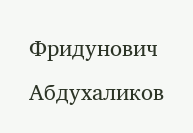Фридунович Абдухаликов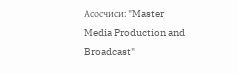Асосчиси: "Master Media Production and Broadcast"